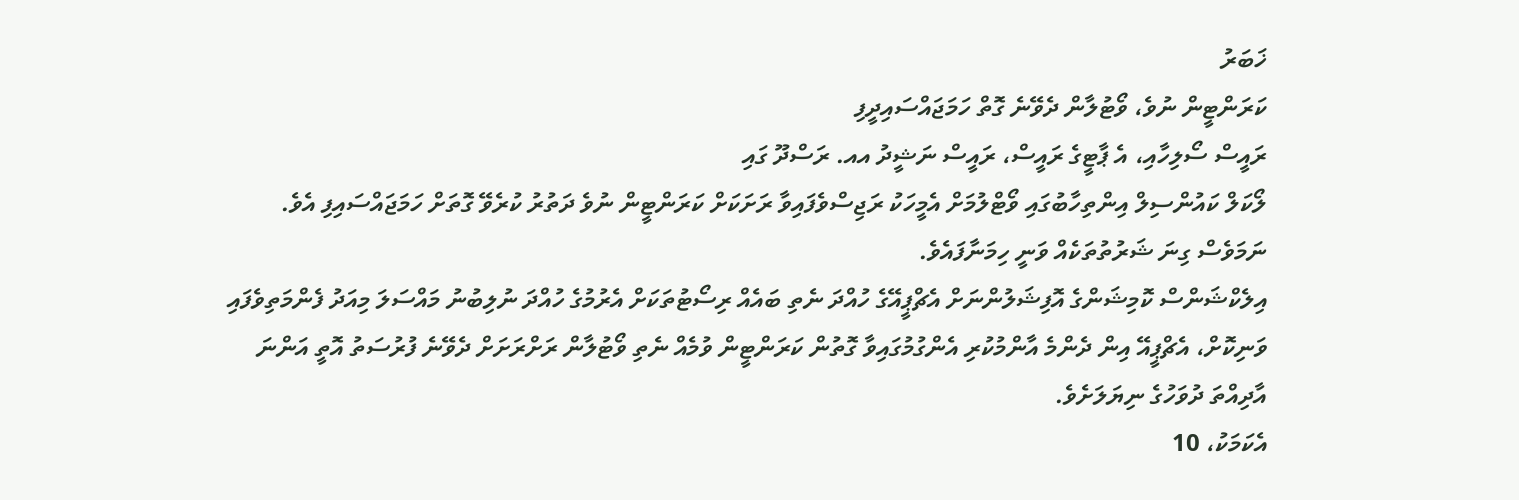ޚަބަރު
ކަރަންޓީން ނުވެ، ވޯޓުލާން ދެވޭނެ ގޮތް ހަމަޖައްސައިދީފި
ރައީސް ސޯލިހާއި، އެ ޕާޓީގެ ރައީސް، ރައީސް ނަޝީދު އއ. ރަސްދޫ ގައި
ލޯކަލް ކައުންސިލް އިންތިހާބުގައި ވޯޓްލުމަށް އެމީހަކު ރަޖިސްވެފައިވާ ރަށަކަށް ކަރަންޓީން ނުވެ ދަތުރު ކުރެވޭ ގޮތަށް ހަމަޖައްސައިފި އެވެ. ނަމަވެސް ގިނަ ޝަރުތުތަކެއް ވަނީ ހިމަނާފައެވެ.
އިލެކްޝަންސް ކޮމިޝަންގެ އޮފިޝަލުންނަށް އެޗްޕީއޭގެ ހުއްދަ ނެތި ބައެއް ރިސޯޓުތަކަށް އެރުމުގެ ހުއްދަ ނުލިބުނު މައްސަލަ މިއަދު ފެންމަތިވެފައި ވަނިކޮށް، އެޗްޕީއޭ އިން ދެންމެ އާންމުކުރި އެންގުމުގައިވާ ގޮތުން ކަރަންޓީން ވުމެއް ނެތި ވޯޓުލާން ރަށްރަށަށް ދެވޭނެ ފުރުސަތު އޮތީ އަންނަ އާދިއްތަ ދުވަހުގެ ނިޔަލަށެވެ.
އެކަމަކު، 10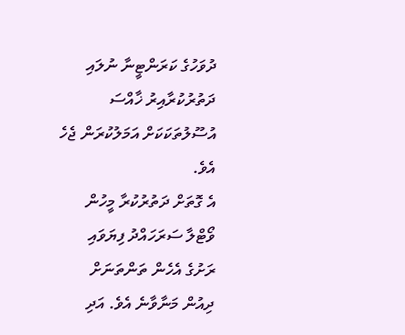ދުވަހުގެ ކަރަންޓީނާ ނުލައި ދަތުރުކުރާއިރު ޚާއްސަ އުސޫލުތަކަކަށް އަމަލުކުރަން ޖެހެ އެވެ.
އެ ގޮތަށް ދަތުރުކުރާ މީހުން ވޯޓްލާ ސަރަހައްދު ފިޔަވައި ރަށުގެ އެހެން ތަންތަނަށް ދިއުން މަނާވާނެ އެވެ. އަދި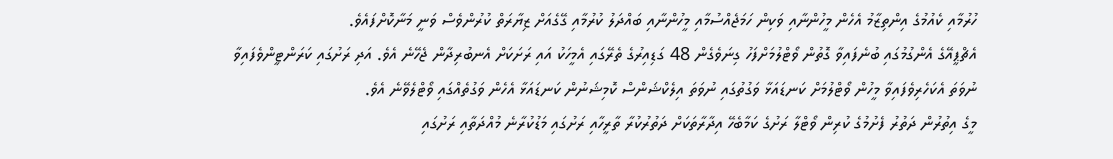ހުރުމާއި ކެއުމުގެ އިންތިޒާމު އެހެން މީހުންނާއި ވަކިން ހަމަޖެއްސުމާއި މީހުންނާއި ބައްދަލު ކުރުމާއި ގޭގެއަށް ޒިޔާރަތް ކުރުންވެސް ވަނީ މަނާކޮށްފައެވެ.
އެޗްޕީއޭގެ އެންގުމުގައި ބުނެފައިވާ ގޮތުން ވޯޓްލުމަށްފަހު ގިނަވެގެން 48 ގަޑިއިރުގެ ތެރޭގައި އެމީހަކު އައި ރަށަކަށް އެނބުރިދާން ޖެހޭނެ އެވެ. އަދި ރަށުގައި ކަރަންޓީންވެފައިވާ ނުވަތަ އެކަހެރިވެފައިވާ މީހުން ވޯޓްލުމަށް ކަނޑައަޅާ ވަގުތުގައި ނުވަތަ އިލެކްޝަންސް ކޮމިޝަނުން ކަނޑައަޅާ އެހެން ވަގުތެއްގައި ވޯޓްލެވޭނެ އެވެ.
މީގެ އިތުރުން ދަތުރު ފެށުމުގެ ކުރިން ވޯޓްލާ ރަށުގެ ކަމާބެހޭ އިދާރާތަކަށް ދަތުރުކުރާ ތާރީހާއި ރަށުގައި މަޑުކުރާނެ މުއްދަތާއި ރަށުގައި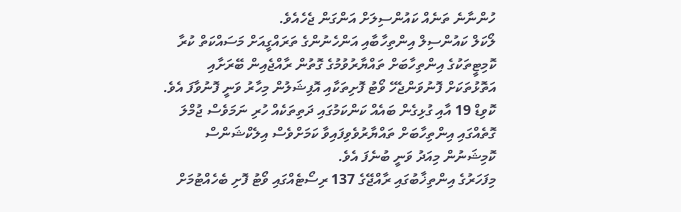ހުންނާނެ ތަނެއް ކައުންސިލަށް އަންގަން ޖެހެއެވެ.
ލޯކަލް ކައުންސިލް އިންތިހާބާއި އަންހެނުންގެ ތަރައްގީއަށް މަސައްކަތް ކުރާ ކޮމިޓީތަކުގެ އިންތިހާބަށް ތައްޔާރުވުމުގެ ގޮތުން ރާއްޖެއިން ބޭރަށާއި އަތޮޅުތަކަށް ފޮނުވަންޖެހޭ ވޯޓު ފޮށިތަކާއި އޮފިޝަލުން މިހާރު ވަނީ ފޮނުވާފަ އެވެ.
ކޮވިޑް 19 އާއި ގުޅިގެން ބައެއް ކަންކަމުގައި ދަތިތަކެއް ހުރި ނަމަވެސް ޖުމްލަ ގޮތެއްގައި އިންތިހާބަށް ތައްޔާރުވެވިފައިވާ ކަމަށްވެސް އިލެކްޝަންސް ކޮމިޝަނުން މިއަދު ވަނީ ބުނެފަ އެވެ.
މިފަހަރުގެ އިންތިޚާބުގައި ރާއްޖޭގެ 137 ރިސޯޓެއްގައި ވޯޓު ފޮށި ބެހެއްޓުމަށް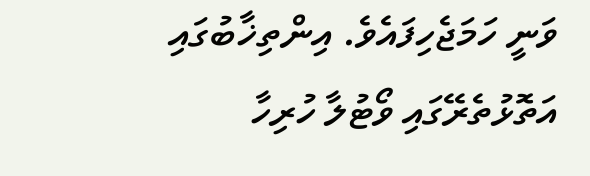ވަނީ ހަމަޖެހިފައެވެ. އިންތިޚާބުގައި އަތޮޅުތެރޭގައި ވޯޓުލާ ހުރިހާ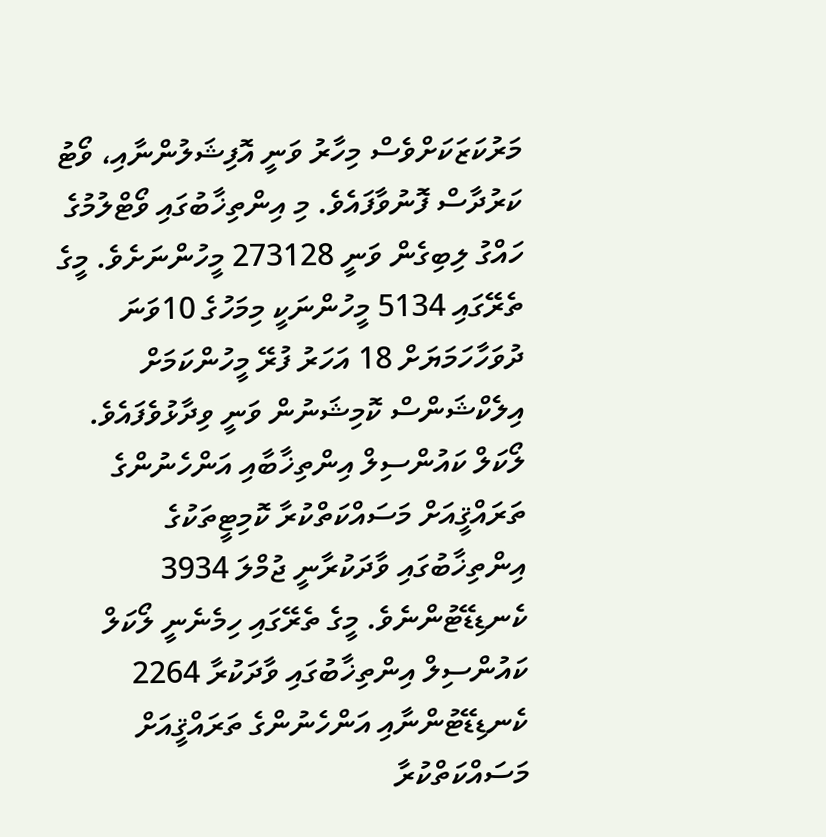މަރުކަޒަކަށްވެސް މިހާރު ވަނީ އޮފިޝަލުންނާއި، ވޯޓު ކަރުދާސް ފޮނުވާފައެވެ. މި އިންތިޚާބުގައި ވޯޓްލުމުގެ ހައްގު ލިބިގެން ވަނީ 273128 މީހުންނަށެވެ. މީގެ ތެރޭގައި 5134 މީހުންނަކީ މިމަހުގެ 10ވަނަ ދުވަހާހަމަޔަށް 18 އަހަރު ފުރޭ މީހުންކަމަށް އިލެކްޝަންސް ކޮމިޝަނުން ވަނީ ވިދާޅުވެފައެވެ.
ލޯކަލް ކައުންސިލް އިންތިޚާބާއި އަންހެނުންގެ ތަރައްޤީއަށް މަސައްކަތްކުރާ ކޮމިޓީތަކުގެ އިންތިޚާބުގައި ވާދަކުރާނީ ޖުމްލަ 3934 ކެނޑިޑޭޓުންނެވެ. މީގެ ތެރޭގައި ހިމެނެނީ ލޯކަލް ކައުންސިލް އިންތިޚާބުގައި ވާދަކުރާ 2264 ކެނޑިޑޭޓުންނާއި އަންހެނުންގެ ތަރައްޤީއަށް މަސައްކަތްކުރާ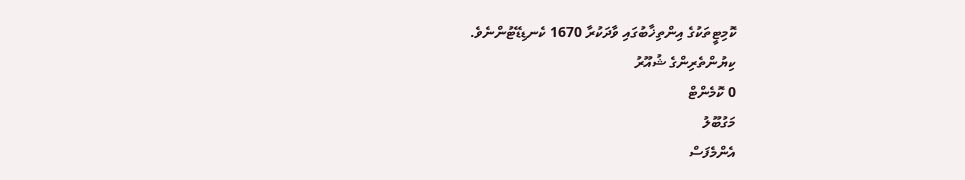ކޮމިޓީތަކުގެ އިންތިޚާބުގައި ވާދަކުރާ 1670 ކެނޑިޑޭޓުންނެވެ.
ކިޔުންތެރިންގެ ޝުއޫރު
0 ކޮމެންޓް
މަގުބޫލު
އެންމެފަސް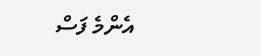އެންމެ ފަސް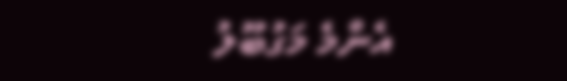އެންމެ މަގުބޫލު